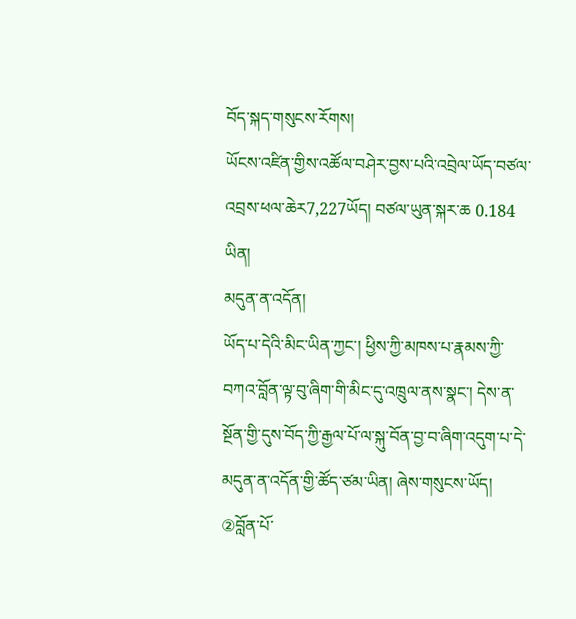བོད་སྐད་གསུངས་རོགས།
ཡོངས་འཛིན་གྱིས་འཚོལ་བཤེར་བྱས་པའི་འབྲེལ་ཡོད་བཙལ་འབྲས་ཕལ་ཆེར7,227ཡོད། བཙལ་ཡུན་སྐར་ཆ 0.184
ཡིན།
མདུན་ན་འདོན།
ཡོད་པ་དེའི་མིང་ཡིན་ཀྱང་། ཕྱིས་ཀྱི་མཁས་པ་རྣམས་ཀྱི་བཀའ་བློན་ལྟ་བུ་ཞིག་གི་མིང་དུ་འཁྲུལ་ནས་སྣང་། དེས་ན་སྔོན་གྱི་དུས་བོད་ཀྱི་རྒྱལ་པོ་ལ་སྐུ་བོན་བྱ་བ་ཞིག་འདུག་པ་དེ་མདུན་ན་འདོན་གྱི་ཚོད་ཙམ་ཡིན། ཞེས་གསུངས་ཡོད། ②བློན་པོ་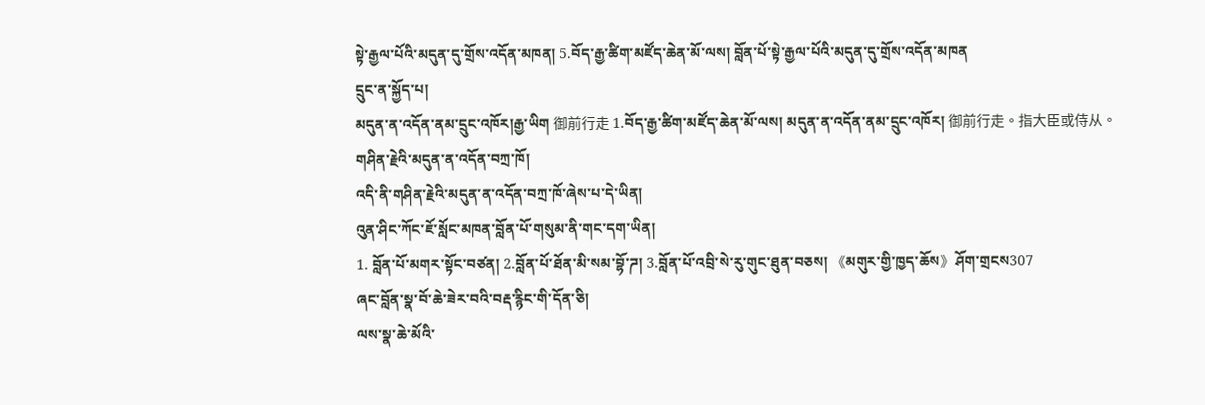སྟེ་རྒྱལ་པོའི་མདུན་དུ་གྲོས་འདོན་མཁན། 5.བོད་རྒྱ་ཚིག་མཛོད་ཆེན་མོ་ལས། བློན་པོ་སྟེ་རྒྱལ་པོའི་མདུན་དུ་གྲོས་འདོན་མཁན
དྲུང་ན་སྐྱོད་པ།
མདུན་ན་འདོན་ནམ་དྲུང་འཁོར།རྒྱ་ཡིག 御前行走 1.བོད་རྒྱ་ཚིག་མཛོད་ཆེན་མོ་ལས། མདུན་ན་འདོན་ནམ་དྲུང་འཁོར། 御前行走。指大臣或侍从。
གཤིན་རྗེའི་མདུན་ན་འདོན་བཀྲ་ཁོ།
འདི་ནི་གཤིན་རྗེའི་མདུན་ན་འདོན་བཀྲ་ཁོ་ཞེས་པ་དེ་ཡིན།
འུན་ཤིང་ཀོང་ཇོ་སློང་མཁན་བློན་པོ་གསུམ་ནི་གང་དག་ཡིན།
1. བློན་པོ་མགར་སྟོང་བཙན། 2.བློན་པོ་ཐོན་མི་སམ་བྷོ་ཌ། 3.བློན་པོ་འབྲི་སེ་རུ་གུང་ཐུན་བཅས། 《མགུར་གྱི་ཁྱད་ཆོས》ཤོག་གྲངས307
ཞང་བློན་སྣ་བོ་ཆེ་ཟེར་བའི་བརྡ་རྙིང་གི་དོན་ཅི།
ལས་སྣ་ཆེ་མོའི་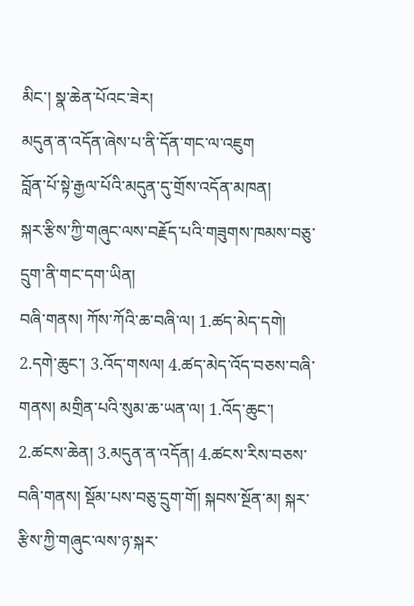མིང་། སྣ་ཆེན་པོའང་ཟེར།
མདུན་ན་འདོན་ཞེས་པ་ནི་དོན་གང་ལ་འཇུག
བློན་པོ་སྟེ་རྒྱལ་པོའི་མདུན་དུ་གྲོས་འདོན་མཁན།
སྐར་རྩིས་ཀྱི་གཞུང་ལས་བརྗོད་པའི་གཟུགས་ཁམས་བཅུ་དྲུག་ནི་གང་དག་ཡིན།
བཞི་གནས། ཀོས་ཀོའི་ཆ་བཞི་ལ། 1.ཚད་མེད་དགེ། 2.དགེ་ཆུང་། 3.འོད་གསལ། 4.ཚད་མེད་འོད་བཅས་བཞི་གནས། མགྲིན་པའི་སུམ་ཆ་ཡན་ལ། 1.འོད་ཆུང་། 2.ཚངས་ཆེན། 3.མདུན་ན་འདོན། 4.ཚངས་རིས་བཅས་བཞི་གནས། སྡོམ་པས་བཅུ་དྲུག་གོ། སྐབས་སྔོན་མ། སྐར་རྩིས་ཀྱི་གཞུང་ལས་ཉ་སྐར་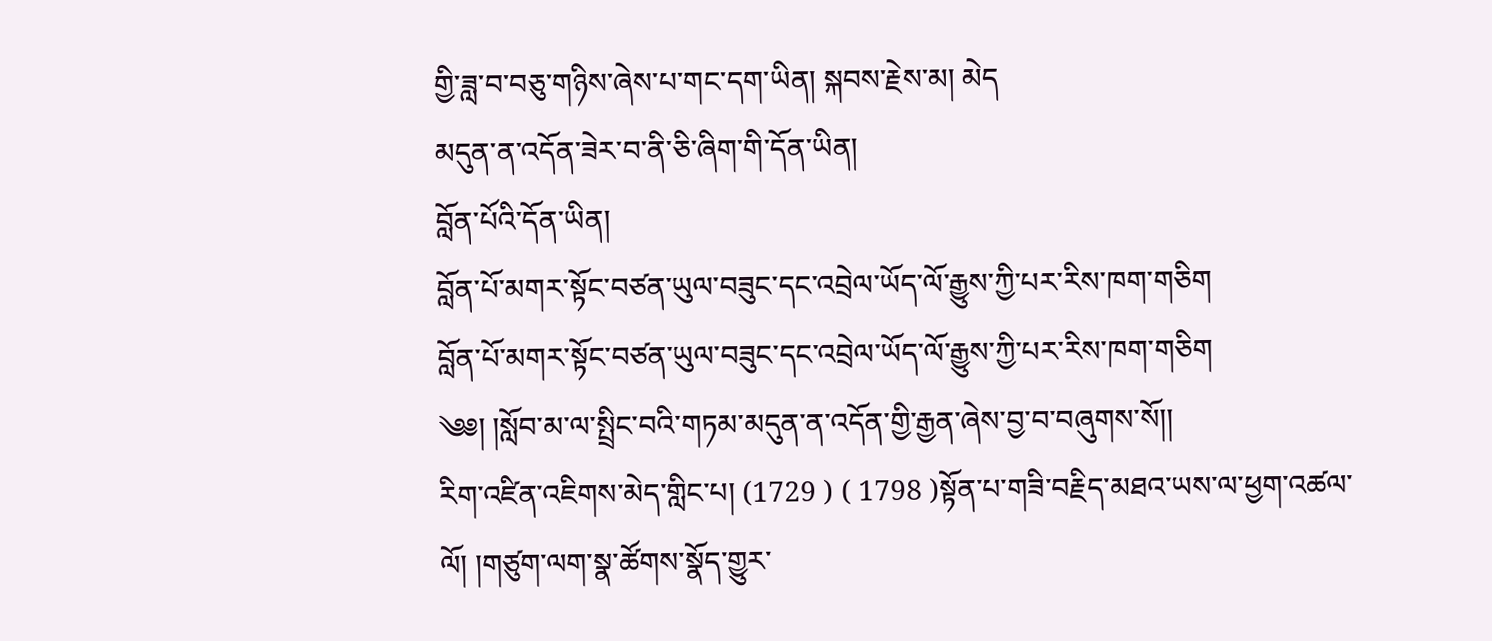གྱི་ཟླ་བ་བཅུ་གཉིས་ཞེས་པ་གང་དག་ཡིན། སྐབས་རྗེས་མ། མེད
མདུན་ན་འདོན་ཟེར་བ་ནི་ཅི་ཞིག་གི་དོན་ཡིན།
བློན་པོའི་དོན་ཡིན།
བློན་པོ་མགར་སྟོང་བཙན་ཡུལ་བཟུང་དང་འབྲེལ་ཡོད་ལོ་རྒྱུས་ཀྱི་པར་རིས་ཁག་གཅིག
བློན་པོ་མགར་སྟོང་བཙན་ཡུལ་བཟུང་དང་འབྲེལ་ཡོད་ལོ་རྒྱུས་ཀྱི་པར་རིས་ཁག་གཅིག
༄༅། །སློབ་མ་ལ་སྤྲིང་བའི་གཏམ་མདུན་ན་འདོན་གྱི་རྒྱན་ཞེས་བྱ་བ་བཞུགས་སོ།།
རིག་འཛིན་འཇིགས་མེད་གླིང་པ། (1729 ) ( 1798 )སྟོན་པ་གཟི་བརྗིད་མཐའ་ཡས་ལ་ཕྱག་འཚལ་ལོ། །གཙུག་ལག་སྣ་ཚོགས་སྣོད་གྱུར་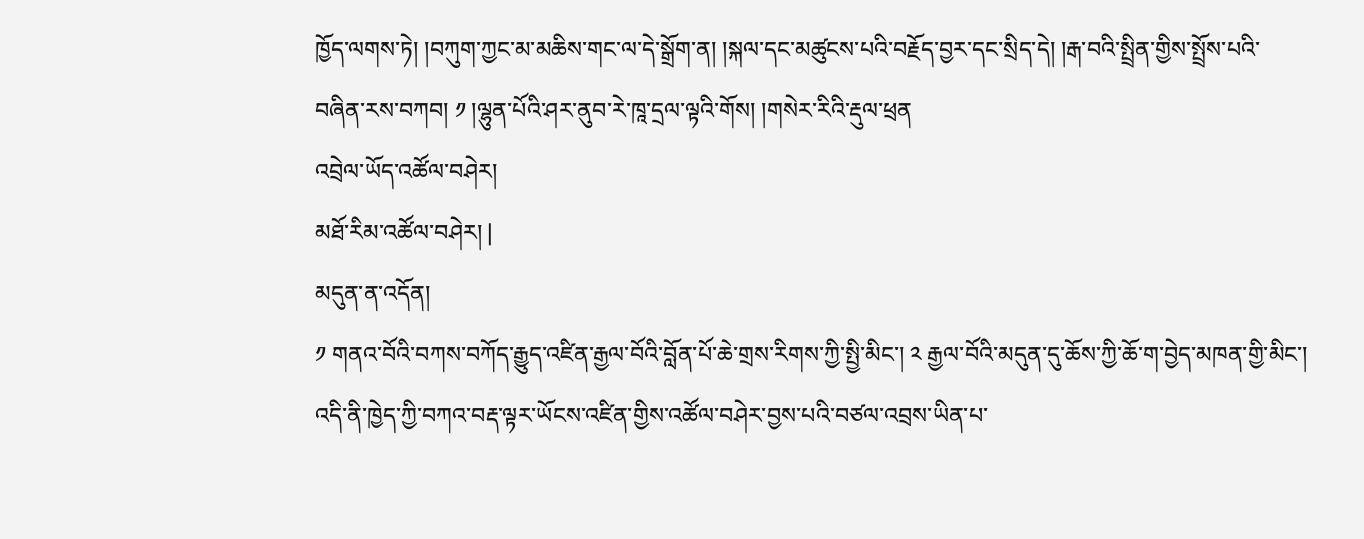ཁྱོད་ལགས་ཏེ། །བཀུག་ཀྱང་མ་མཆིས་གང་ལ་དེ་སྒྲོག་ན། །སྐལ་དང་མཚུངས་པའི་བརྗོད་བྱར་དང་སྲིད་དེ། །རྒ་བའི་སྤྲིན་གྱིས་སྤྲོས་པའི་བཞིན་རས་བཀབ། ༡ །ལྷུན་པོའི་ཤར་ནུབ་རེ་ཁཱ་དྲལ་ལྟའི་གོས། །གསེར་རིའི་རྡུལ་ཕྲན
འབྲེལ་ཡོད་འཚོལ་བཤེར།
མཐོ་རིམ་འཚོལ་བཤེར། |
མདུན་ན་འདོན།
༡ གནའ་བོའི་བཀས་བཀོད་རྒྱུད་འཛིན་རྒྱལ་བོའི་བློན་པོ་ཆེ་གྲས་རིགས་ཀྱི་སྤྱི་མིང་། ༢ རྒྱལ་བོའི་མདུན་དུ་ཆོས་ཀྱི་ཆོ་ག་བྱེད་མཁན་གྱི་མིང་།
འདི་ནི་ཁྱེད་ཀྱི་བཀའ་བརྡ་ལྟར་ཡོངས་འཛིན་གྱིས་འཚོལ་བཤེར་བྱས་པའི་བཙལ་འབྲས་ཡིན་པ་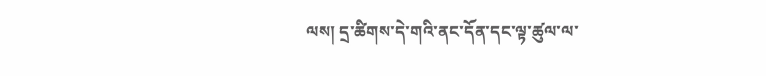ལས། དྲ་ཚིགས་དེ་གའི་ནང་དོན་དང་ལྟ་ཚུལ་ལ་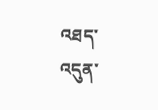འཐད་འདུན་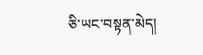ཅི་ཡང་བསྟན་མེད།